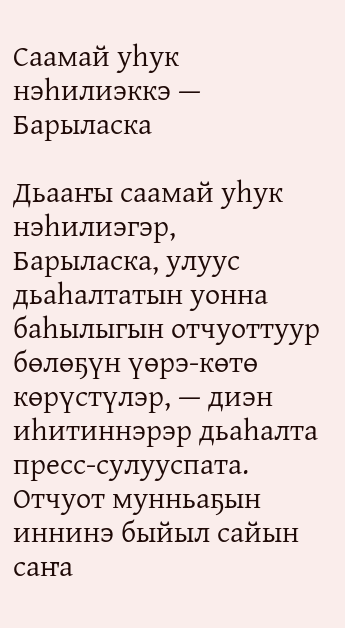Саамай уһук нэһилиэккэ — Барыласка

Дьааҥы саамай уһук нэһилиэгэр, Барыласка, улуус дьаһалтатын уонна баһылыгын отчуоттуур бөлөҕүн үөрэ-көтө көрүстүлэр, — диэн иһитиннэрэр дьаһалта пресс-сулууспата.  Отчуот мунньаҕын иннинэ быйыл сайын саҥа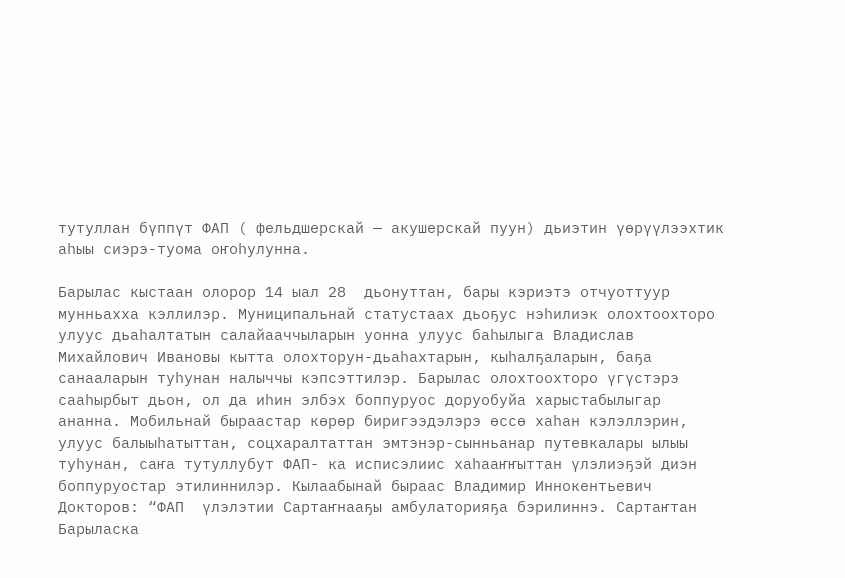тутуллан бүппүт ФАП ( фельдшерскай — акушерскай пуун) дьиэтин үөрүүлээхтик аһыы сиэрэ-туома оҥоһулунна.

Барылас кыстаан олорор 14 ыал 28  дьонуттан, бары кэриэтэ отчуоттуур мунньахха кэллилэр. Муниципальнай статустаах дьоҕус нэһилиэк олохтоохторо улуус дьаһалтатын салайааччыларын уонна улуус баһылыга Владислав Михайлович Ивановы кытта олохторун-дьаһахтарын, кыһалҕаларын, баҕа санааларын туһунан налыччы кэпсэттилэр. Барылас олохтоохторо үгүстэрэ сааһырбыт дьон, ол да иһин элбэх боппуруос доруобуйа харыстабылыгар ананна. Мобильнай быраастар көрөр биригээдэлэрэ өссө хаһан кэлэллэрин, улуус балыыһатыттан, соцхаралтаттан эмтэнэр-сынньанар путевкалары ылыы туһунан, саҥа тутуллубут ФАП- ка исписэлиис хаһааҥҥыттан үлэлиэҕэй диэн боппуруостар этилиннилэр. Кылаабынай быраас Владимир Иннокентьевич Докторов: “ФАП  үлэлэтии Сартаҥнааҕы амбулаторияҕа бэрилиннэ. Сартаҥтан Барыласка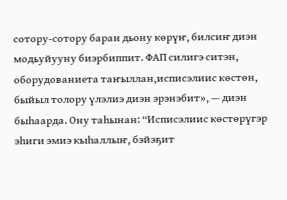сотору-сотору баран дьону көрүҥ, билсиҥ диэн модьуйууну биэрбиппит. ФАП силигэ ситэн, оборудованиета таҥыллан,исписэлиис көстөн, быйыл толору үлэлиэ диэн эрэнэбит», — диэн быһаарда. Ону таһынан: “Исписэлиис көстөрүгэр эһиги эмиэ кыһаллыҥ, бэйэҕит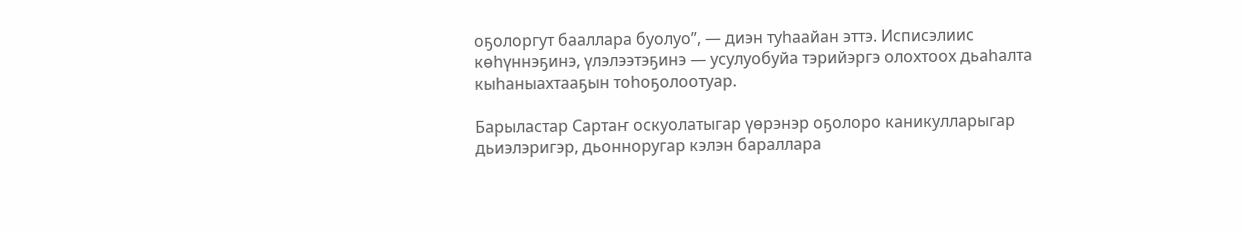оҕолоргут бааллара буолуо”, — диэн туһаайан эттэ. Исписэлиис көһүннэҕинэ, үлэлээтэҕинэ — усулуобуйа тэрийэргэ олохтоох дьаһалта кыһаныахтааҕын тоһоҕолоотуар.

Барыластар Сартаҥ оскуолатыгар үөрэнэр оҕолоро каникулларыгар дьиэлэригэр, дьонноругар кэлэн бараллара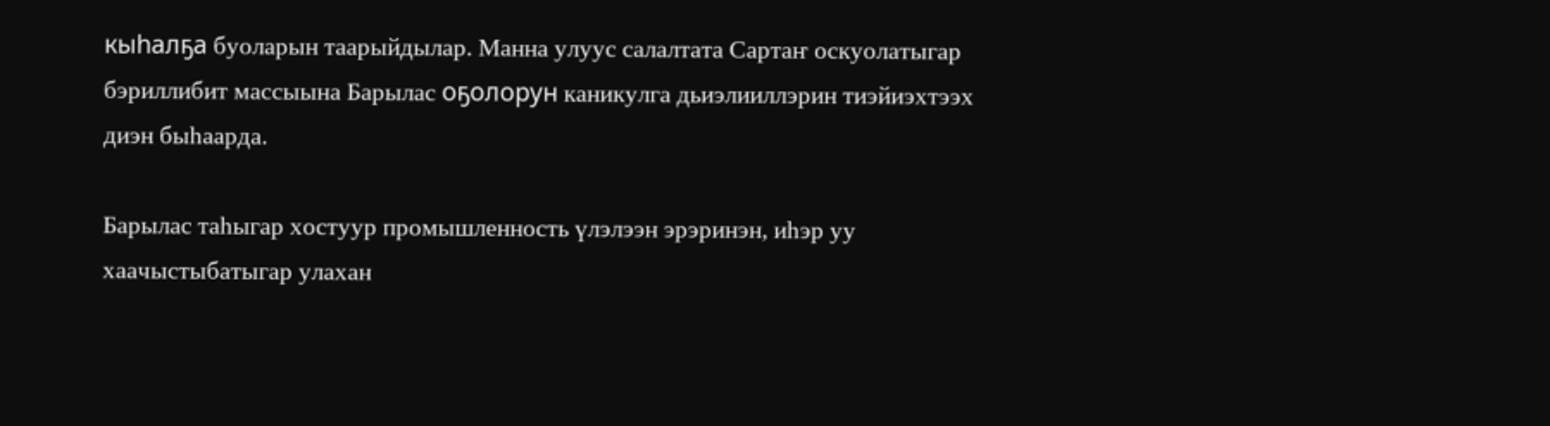кыһалҕа буоларын таарыйдылар. Манна улуус салалтата Сартаҥ оскуолатыгар бэриллибит массыына Барылас оҕолорун каникулга дьиэлииллэрин тиэйиэхтээх диэн быһаарда.

Барылас таһыгар хостуур промышленность үлэлээн эрэринэн, иһэр уу хаачыстыбатыгар улахан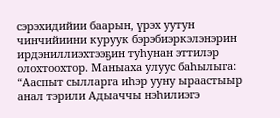сэрэхидийии баарын, үрэх уутун чинчийиини куруук бэрэбиэркэлэнэрин ирдэниллиэхтээҕин туһунан эттилэр олохтоохтор. Маныаха улуус баһылыга: “Ааспыт сылларга иһэр ууну ыраастыыр анал тэрили Адыаччы нэһилиэгэ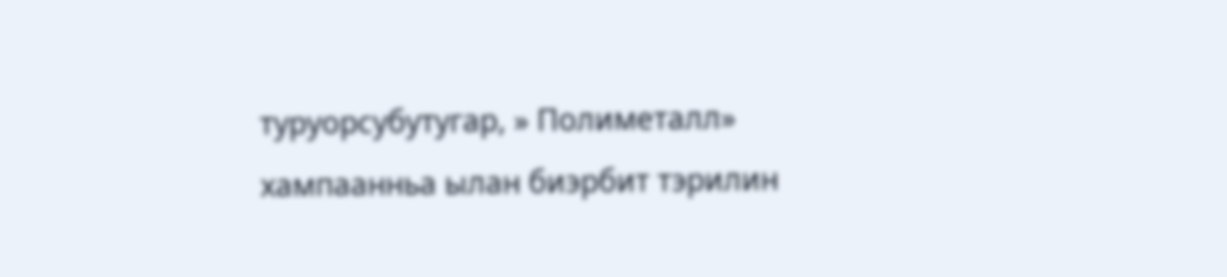туруорсубутугар, » Полиметалл» хампаанньа ылан биэрбит тэрилин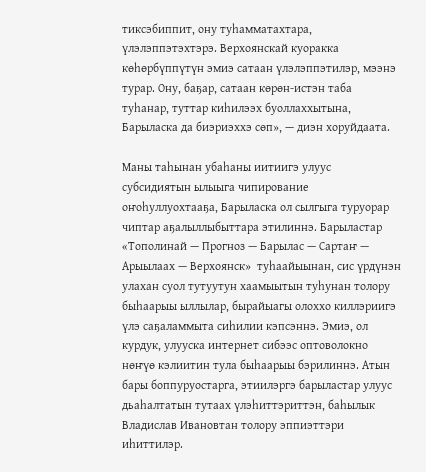тиксэбиппит, ону туһамматахтара, үлэлэппэтэхтэрэ. Верхоянскай куоракка көһөрбүппүтүн эмиэ сатаан үлэлэппэтилэр, мээнэ турар. Ону, баҕар, сатаан көрөн-истэн таба туһанар, туттар киһилээх буоллаххытына, Барыласка да биэриэххэ сөп», — диэн хоруйдаата.

Маны таһынан убаһаны иитиигэ улуус субсидиятын ылыыга чипирование оҥоһуллуохтааҕа, Барыласка ол сылгыга туруорар чиптар аҕалыллыбыттара этилиннэ. Барыластар «Тополинай — Прогноз — Барылас — Сартаҥ — Арыылаах — Верхоянск»  туһаайыынан, сис үрдүнэн улахан суол тутуутун хаамыытын туһунан толору быһаарыы ыллылар, бырайыагы олоххо киллэриигэ үлэ саҕаламмыта сиһилии кэпсэннэ. Эмиэ, ол курдук, улууска интернет сибээс оптоволокно нөҥүө кэлиитин тула быһаарыы бэрилиннэ. Атын бары боппуруостарга, этиилэргэ барыластар улуус дьаһалтатын тутаах үлэһиттэриттэн, баһылык Владислав Ивановтан толору эппиэттэри иһиттилэр.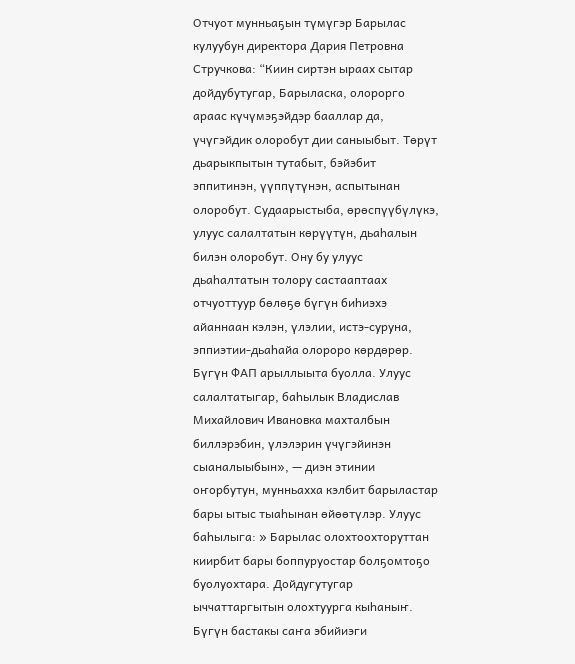Отчуот мунньаҕын түмүгэр Барылас кулуубун директора Дария Петровна Стручкова: “Киин сиртэн ыраах сытар дойдубутугар, Барыласка, олорорго араас күчүмэҕэйдэр бааллар да, үчүгэйдик олоробут дии саныыбыт. Төрүт дьарыкпытын тутабыт, бэйэбит эппитинэн, үүппүтүнэн, аспытынан олоробут. Судаарыстыба, өрөспүүбүлүкэ, улуус салалтатын көрүүтүн, дьаһалын билэн олоробут. Ону бу улуус дьаһалтатын толору састааптаах отчуоттуур бөлөҕө бүгүн биһиэхэ айаннаан кэлэн, үлэлии, истэ-суруна, эппиэтии-дьаһайа олороро көрдөрөр. Бүгүн ФАП арыллыыта буолла. Улуус салалтатыгар, баһылык Владислав Михайлович Ивановка махталбын биллэрэбин, үлэлэрин үчүгэйинэн сыаналыыбын», — диэн этинии оҥорбутун, мунньахха кэлбит барыластар бары ытыс тыаһынан өйөөтүлэр. Улуус баһылыга: » Барылас олохтоохторуттан киирбит бары боппуруостар болҕомтоҕо буолуохтара. Дойдугутугар ыччаттаргытын олохтуурга кыһаныҥ. Бүгүн бастакы саҥа эбийиэги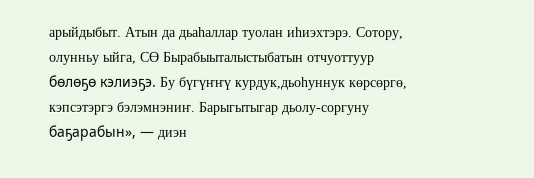арыйдыбыт. Атын да дьаһаллар туолан иһиэхтэрэ. Сотору, олунньу ыйга, СӨ Бырабыыталыстыбатын отчуоттуур бөлөҕө кэлиэҕэ. Бу бүгүҥҥү курдук,дьоһуннук көрсөргө, кэпсэтэргэ бэлэмнэниҥ. Барыгытыгар дьолу-соргуну баҕарабын», — диэн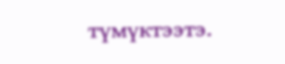түмүктээтэ.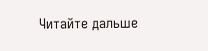Читайте дальше